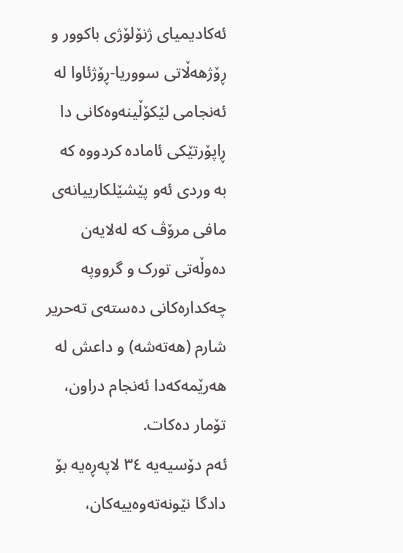ئەکادیمیای ژنۆلۆژی باکوور و ڕۆژهەڵاتی سووریا-ڕۆژئاوا لە ئەنجامی لێکۆڵینەوەکانی دا ڕاپۆرتێکی ئامادە کردووە کە بە وردی ئەو پێشێلکارییانەی مافی مرۆڤ کە لەلایەن دەوڵەتی تورک و گرووپە چەکدارەکانی دەستەی تەحریر شارم (هەتەشە) و داعش لە هەرێمەکەدا ئەنجام دراون، تۆمار دەکات.
ئەم دۆسیەیە ٣٤ لاپەڕەیە بۆ دادگا نێونەتەوەییەکان،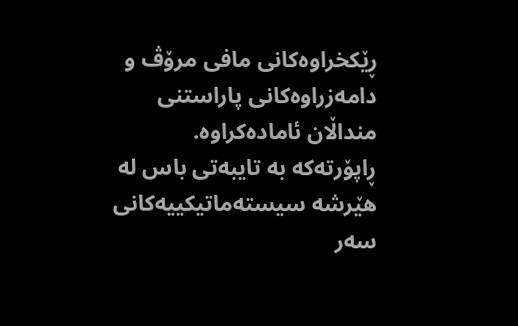ڕێکخراوەکانی مافی مرۆڤ و دامەزراوەکانی پاراستنی منداڵان ئامادەکراوە. ڕاپۆرتەکە بە تایبەتی باس لە هێرشە سیستەماتیکییەکانی سەر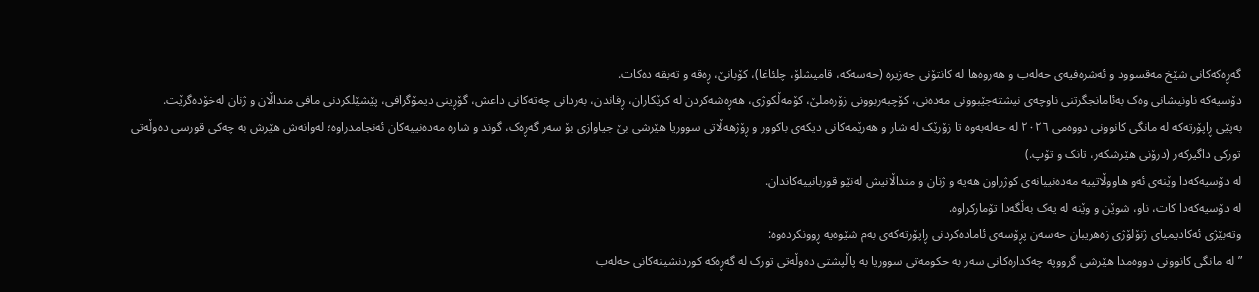گەڕەکەکانی شێخ مەقسوود و ئەشرەفیەی حەلەب و هەروەها لە کانتۆنی جەزیرە (حەسەکە، قامیشلۆ، چلئاغا)، کۆبانێ، ڕەقە و تەبقە دەکات.
دۆسیەکە ناونیشانی وەک بەئامانجگرتنی ناوچەی نیشتەجێبوونی مەدەنی، کۆچبەربوونی زۆرەملێ، کۆمەڵکوژی، هەڕەشەکردن لە کرێکاران، ڕفاندن، بەردانی چەتەکانی داعش، گۆڕینی دیمۆگرافی، پێشێلکردنی مافی منداڵان و ژنان لەخۆدەگرێت.
بەپێی ڕاپۆرتەکە لە مانگی کانوونی دووەمی ٢٠٢٦ لە حەلەبەوە تا زۆرێک لە شار و هەرێمەکانی دیکەی باکوور و ڕۆژهەڵاتی سووریا هێرشی بێ جیاوازی بۆ سەر گەڕەک، گوند و شارە مەدەنییەکان ئەنجامدراوە؛ لەوانەش هێرش بە چەکی قورسی دەوڵەتی تورکی داگیرکەر (درۆنی هێرشکەر، تانک و تۆپ.)
لە دۆسیەکەدا وێنەی ئەو هاووڵاتییە مەدەنییانەی کوژراون هەیە و ژنان و منداڵانیش لەنێو قوربانییەکاندان.
لە دۆسیەکەدا کات، ناو، شوێن و وێنە لە یەک بەڵگەدا تۆمارکراوە.
وتەبێژی ئەکادیمیای ژنۆلۆژی زەهریبان حەسەن پڕۆسەی ئامادەکردنی ڕاپۆرتەکەی بەم شێوەیە ڕوونکردەوە:
” لە مانگی کانوونی دووەمدا هێرشی گرووپە چەکدارەکانی سەر بە حکومەتی سووریا بە پاڵپشتی دەوڵەتی تورک لە گەڕەکە کوردنشینەکانی حەلەب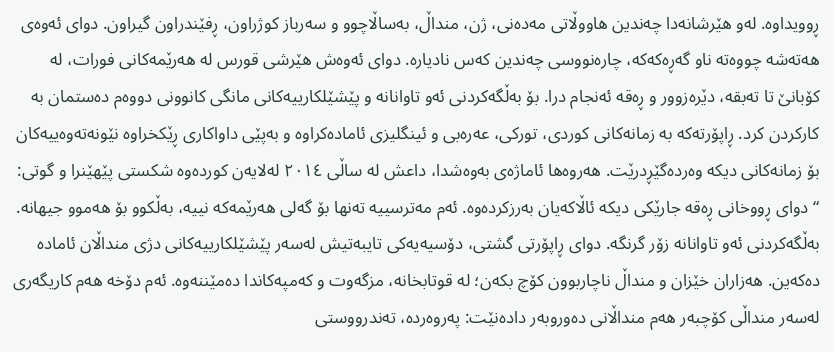ڕوویداوە. لەو هێرشانەدا چەندین هاووڵاتی مەدەنی، ژن، منداڵ، بەساڵاچوو و سەرباز کوژراون، ڕفێندراون گیراون. دوای ئەوەی هەتەشە چووەتە ناو گەڕەکەکە، چارەنووسی چەندین کەس نادیارە. دوای ئەوەش هێرشی قورس لە هەرێمەکانی فورات، لە کۆبانێ تا تەبقە، دێرەزوور و ڕەقە ئەنجام درا. بۆ بەڵگەکردنی ئەو تاوانانە و پێشێلکارییەکانی مانگی کانوونی دووەم دەستمان بە کارکردن کرد. ڕاپۆرتەکە بە زمانەکانی کوردی، تورکی، عەرەبی و ئینگلیزی ئامادەکراوە و بەپێی داواکاری ڕێکخراوە نێونەتەوەییەکان بۆ زمانەکانی دیکە وەردەگێڕدرێت. هەروەها ئاماژەی بەوەشدا، داعش لە ساڵی ٢٠١٤ لەلایەن کوردەوە شکستی پێهێنرا و گوتی: “دوای ڕووخانی ڕەقە جارێکی دیکە ئاڵاکەیان بەرزکردەوە. ئەم مەترسییە تەنها بۆ گەلی هەرێمەکە نییە، بەڵکوو بۆ هەموو جیهانە. بەڵگەکردنی ئەو تاوانانە زۆر گرنگە. دوای ڕاپۆرتی گشتی، دۆسیەیەکی تایبەتیش لەسەر پێشێلکارییەکانی دژی منداڵان ئامادە دەکەین. هەزاران خێزان و منداڵ ناچاربوون کۆچ بکەن؛ لە قوتابخانە، مزگەوت و کەمپەکاندا دەمێننەوە. ئەم دۆخە هەم کاریگەری لەسەر منداڵی کۆچبەر هەم منداڵانی دەوروبەر دادەنێت: پەروەردە، تەندرووستی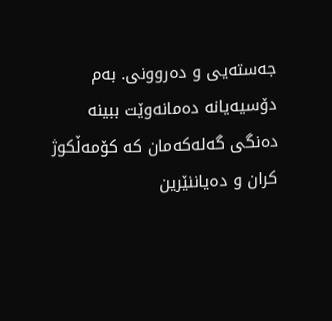جەستەیی و دەروونی. بەم دۆسیەیانە دەمانەوێت ببینە دەنگی گەلەکەمان کە کۆمەڵکوژ کران و دەیاننێرین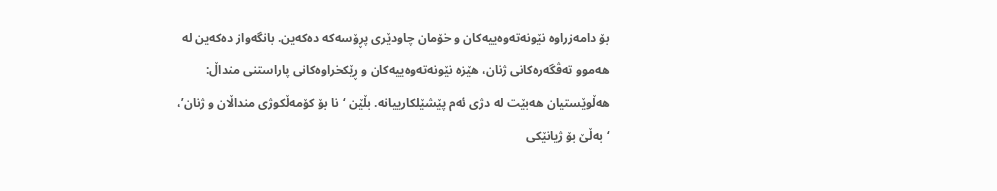بۆ دامەزراوە نێونەتەوەییەکان و خۆمان چاودێری پڕۆسەکە دەکەین. بانگەواز دەکەین لە هەموو تەڤگەرەکانی ژنان، هێزە نێونەتەوەییەکان و ڕێکخراوەکانی پاراستنی منداڵ: هەڵوێستیان هەبێت لە دژی ئەم پێشێلکارییانە. بڵێن ‘نا بۆ کۆمەڵکوژی منداڵان و ژنان’، ‘بەڵێ بۆ ژیانێکی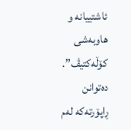ئاشتییانە و هاوبەشی کۆڵەکتیڤ”.
دەتوانن ڕاپۆرتەکە لەم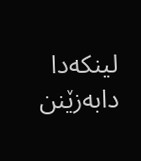لینکەدا دابەزێنن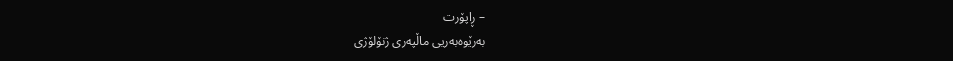– ڕاپۆرت
بەرێوەبەریی ماڵپەری ژنۆلۆژی